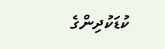ކުޑަކުދިންގެ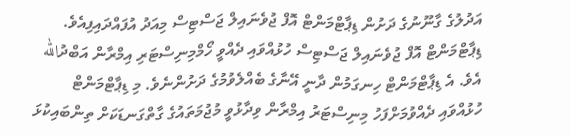އަދުލުގެ ގާނޫނުގެ ދަށުން ޑިޕާޓްމަންޓް އޮފް ޖުވެނައިލް ޖަސްޓިސް މިއަދު އުފައްދައިފިއެވެ.
ޑިޕާޓްމަންޓް އޮފް ޖުވެނައިލް ޖަސްޓިސް ހުޅުއްވައި ދެއްވީ ހޯމްމިނިސްޓަރި އިމްރާން އަބްދުالله އެވެ. އެ ޑިޕާޓްމަންޓް ހިނގަމުން ދާނީ އޭނާގެ ބެއްލެވުމުގެ ދަށުންނެވެ. މި ޑިޕާޓްމަންޓް ހުޅުއްވައި ދެއްވުމަށްފަހު މިނިސްޓަރު އިމްރާން ވިދާޅުވީ މުޖުމަތައުގެ ގާތްގަނޑަކަށް ތިންބައިކުޅަ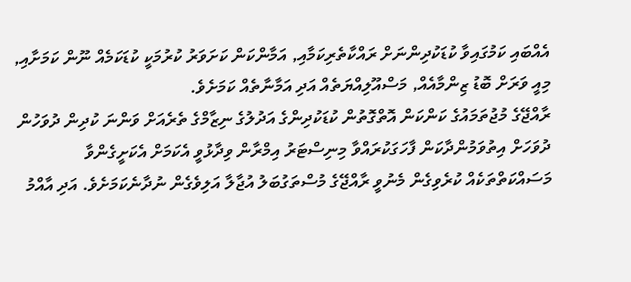އެއްބައި ކަމުގައިވާ ކުޑަކުދިންނަށް ރައްކާތެރިކަމާއި, އަމާންކަން ކަށަވަރު ކުރުމަކީ ކުޑަކަމެއް ނޫން ކަމަށާއި, މިއީ ވަރަށް ބޮޑު ޒިންމާއެއް, މަސްއޫލިއްޔަތެއް އަދި އަމާނާތެއް ކަމަށެވެ.
ރާއްޖޭގެ މުޖުތަމައުގެ ކަންކަން އޮތްގޮތުން ކުޑަކުދިންގެ އަދުލުގެ ނިޒާމްގެ ތެރެއަށް ވަންނަ ކުދިން ދުވަހުން ދުވަހަށް އިތުވަމުންދާކަން ފާހަގަކުރައްވާ މިނިސްޓަރު އިމްރާން ވިދާޅުވީ އެކަމަށް އެކަށީގެންވާ މަސައްކަތްތަކެއް ކުރެވިގެން މެނުވީ ރާއްޖޭގެ މުސްތަގުބަލު އުޖާލާ އަލިވެގެން ނުދާނެކަމަށެވެ. އަދި އާއްމު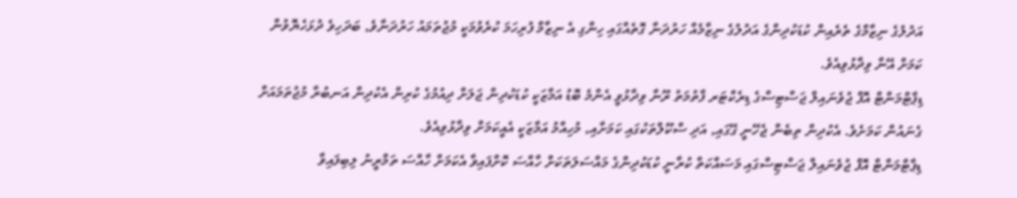އަދުލުގެ ނިޒާމްގެ ތެރެއިން ކުޑަކުދިންގެ އަދުލުގެ ނިޒާމެއް ހަރުދަނާ ގޮތެއްގައި ހިންގި އެ ނިޒާމް ފުރިހަމަ ކުރެވުމަކީ މުޖުތަމައު ހަރުދަނާވެ, ބަދަހިވެ ދުޅަހެޔޮވުން ކަމަށް އޭނާ ވިދާޅުވިއެވެ.
ޑިޕާޓްމަންޓް އޮފް ޖުވެނައިލް ޖަސްޓިސްގެ ޑިރެކްޓަރ ފާތުމަތު ރޫނާ ވިދާޅުވީ އެންމެ ބޮޑު އަމާޒަކީ ކުޑަކުދިން ޖަލަށް ދިއުމުގެ ކުރިން އެކުދިން އަނބުރާ މުޖުތަމައަށް ގެނައުން ކަމަށެވެ. އެކުދިން ތިބެން ޖެހޭނީ ގޭގައި, އަދި ސްކޫލްތަކުގައި ކަމަށާއި, މުހިއްމު އަމާޒަކީ އެއީކަމަށް ވިދާޅުވިއެވެ.
ޑިޕާޓްމަންޓް އޮފް ޖުވެނައިލް ޖަސްޓިސްގައި މަސައްކަތް ކުރާނީ ކުޑަކުދިންގެ މައްސަލަތަކަށް ހާއްސަ ކޮށްފައިވާ އެކަމަށް ހާއްސަ ތަމްރީނު ލިބިފައިވާ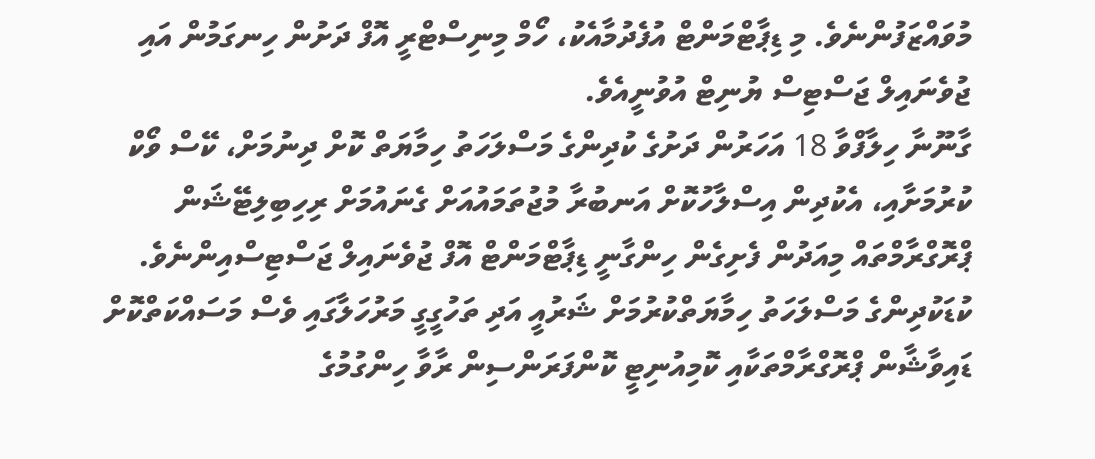މުވައްޒަފުންނެވެ. މި ޑިޕާޓްމަންޓް އުފެދުމާއެކު، ހޯމް މިނިސްޓްރީ އޮފް ދަށުން ހިނގަމުން އައި ޖުވެނައިލް ޖަސްޓިސް ޔުނިޓް އުވުނީއެވެ.
ގާނޫނާ ހިލާފްވާ 18 އަހަރުން ދަށުގެ ކުދިންގެ މަސްލަހަތު ހިމާޔަތް ކޮށް ދިނުމަށް، ކޭސް ވޯކް ކުރުމަށާއި، އެކުދިން އިސްލާހުކޮށް އަނބުރާ މުޖުތަމައުއަށް ގެނައުމަށް ރިހިބިލިޓޭޝަން ޕްރޮގްރާމްތައް މިއަދުން ފެށިގެން ހިންގާނީ ޑިޕާޓްމަންޓް އޮފް ޖުވެނައިލް ޖަސްޓިސްއިންނެވެ. ކުޑަކުދިންގެ މަސްލަހަތު ހިމާޔަތްކުރުމަށް ޝަރުއީ އަދި ތަހުގީގީ މަރުހަލާގައި ވެސް މަސައްކަތްކޮށް ޑައިވާޝާން ޕްރޮގްރާމްތަކާއި ކޮމިއުނިޓީ ކޮންފަރަންސިން ރާވާ ހިންގުމުގެ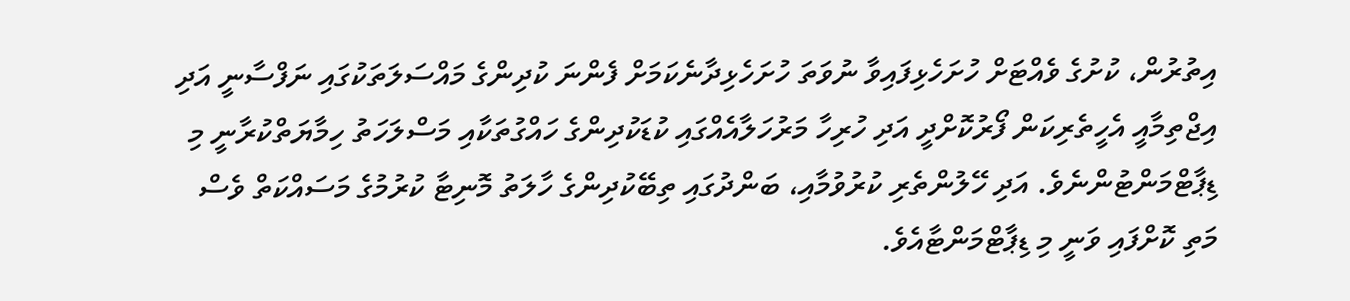އިތުރުން، ކުށުގެ ވެއްޓަށް ހުށަހެޅިފައިވާ ނުވަތަ ހުށަހެޅިދާނެކަމަށް ފެންނަ ކުދިންގެ މައްސަލަތަކުގައި ނަފްސާނީ އަދި އިޖްތިމާއީ އެހީތެރިކަން ފޯރުކޮށްދީ އަދި ހުރިހާ މަރުހަލާއެއްގައި ކުޑަކުދިންގެ ހައްގުތަކާއި މަސްލަހަތު ހިމާޔަތްކުރާނީ މި ޑިޕާޓްމަންޓުންނެވެ. އަދި ހޭލުންތެރި ކުރުވުމާއި، ބަންދުގައި ތިބޭކުދިންގެ ހާލަތު މޮނިޓާ ކުރުމުގެ މަސައްކަތް ވެސް މަތި ކޮށްފައި ވަނީ މި ޑިޕާޓްމަންޓާއެވެ.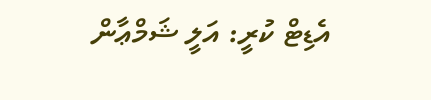އެޑިޓް ކުރީ: އަލީ ޝަމްޢާން